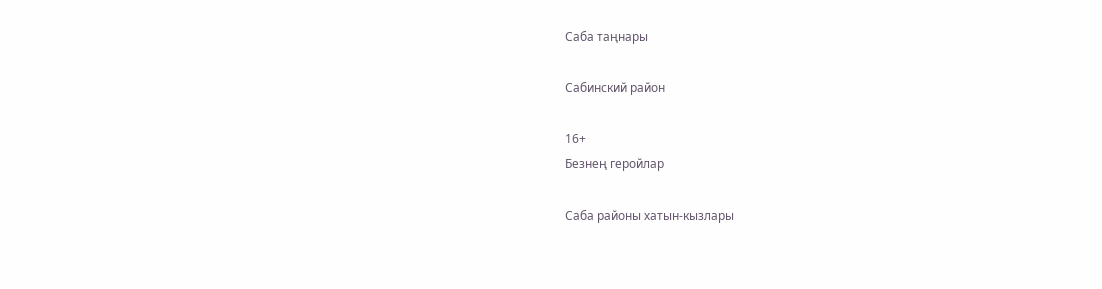Саба таңнары

Сабинский район

16+
Безнең геройлар

Саба районы хатын-кызлары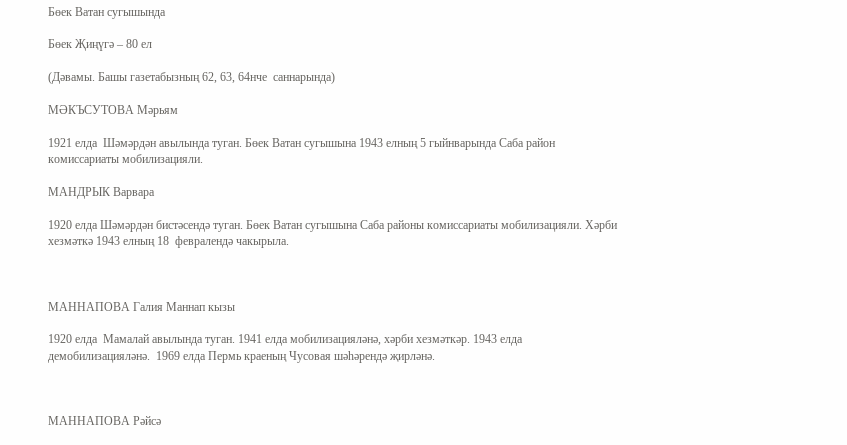Бөек Ватан сугышында

Бөек Җиңүгә – 80 ел

(Дәвамы. Башы газетабызның 62, 63, 64нче  саннарында)

МӘКЪСУТОВА Мәрьям

1921 елда  Шәмәрдән авылында туган. Бөек Ватан сугышына 1943 елның 5 гыйнварында Саба район комиссариаты мобилизацияли.

МАНДРЫК Варвара

1920 елда Шәмәрдән бистәсендә туган. Бөек Ватан сугышына Саба районы комиссариаты мобилизацияли. Хәрби хезмәткә 1943 елның 18  февралендә чакырыла.



МАННАПОВА Галия Маннап кызы

1920 елда  Мамалай авылында туган. 1941 елда мобилизацияләнә, хәрби хезмәткәр. 1943 елда  демобилизацияләнә.  1969 елда Пермь краеның Чусовая шәһәрендә җирләнә.



МАННАПОВА Рәйсә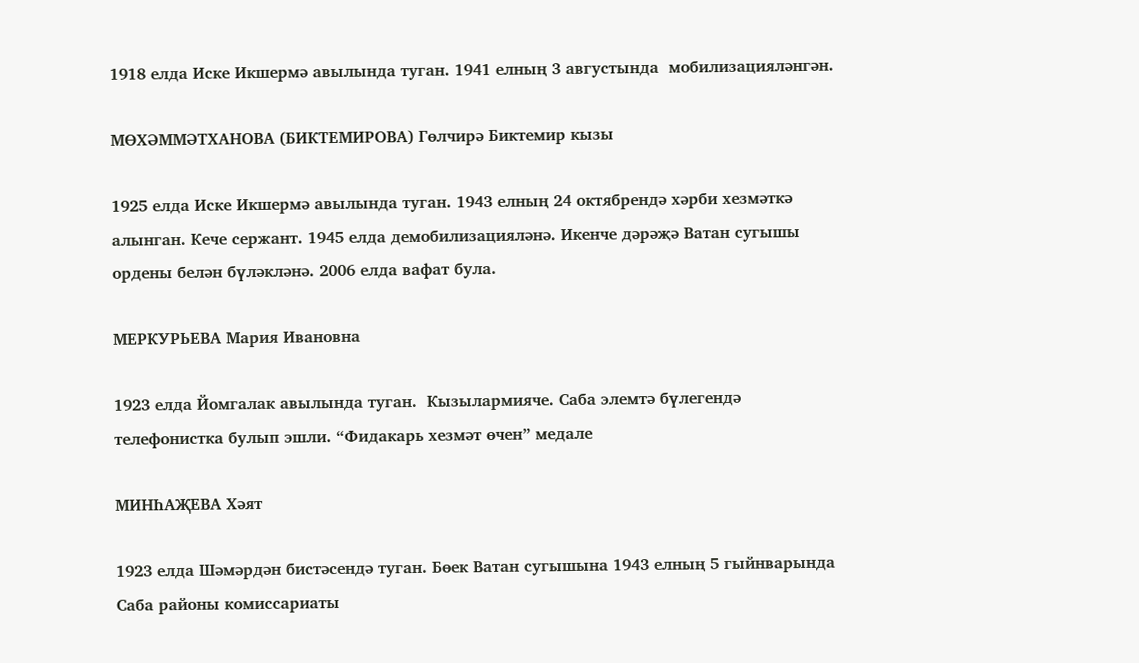1918 елда Иске Икшермә авылында туган. 1941 елның 3 августында  мобилизацияләнгән.

МӨХӘММӘТХАНОВА (БИКТЕМИРОВА) Гөлчирә Биктемир кызы

1925 елда Иске Икшермә авылында туган. 1943 елның 24 октябрендә хәрби хезмәткә  алынган. Кече сержант. 1945 елда демобилизацияләнә. Икенче дәрәҗә Ватан сугышы ордены белән бүләкләнә. 2006 елда вафат була.

МЕРКУРЬЕВА Мария Ивановна

1923 елда Йомгалак авылында туган.  Кызылармияче. Саба элемтә бүлегендә телефонистка булып эшли. “Фидакарь хезмәт өчен” медале

МИНҺАҖЕВА Хәят

1923 елда Шәмәрдән бистәсендә туган. Бөек Ватан сугышына 1943 елның 5 гыйнварында Саба районы комиссариаты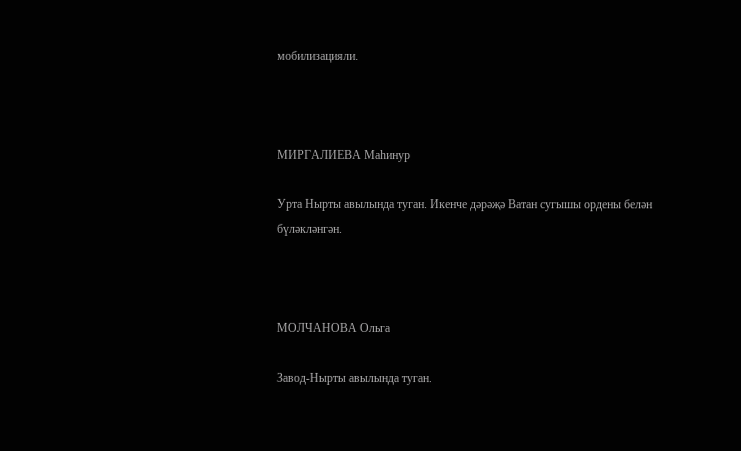мобилизацияли.



МИРГАЛИЕВА Маһинур

Урта Нырты авылында туган. Икенче дәрәҗә Ватан сугышы ордены белән бүләкләнгән.



МОЛЧАНОВА Ольга

Завод-Нырты авылында туган.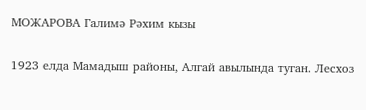МОЖАРОВА Галимә Рәхим кызы

1923 елда Мамадыш районы, Алгай авылында туган. Лесхоз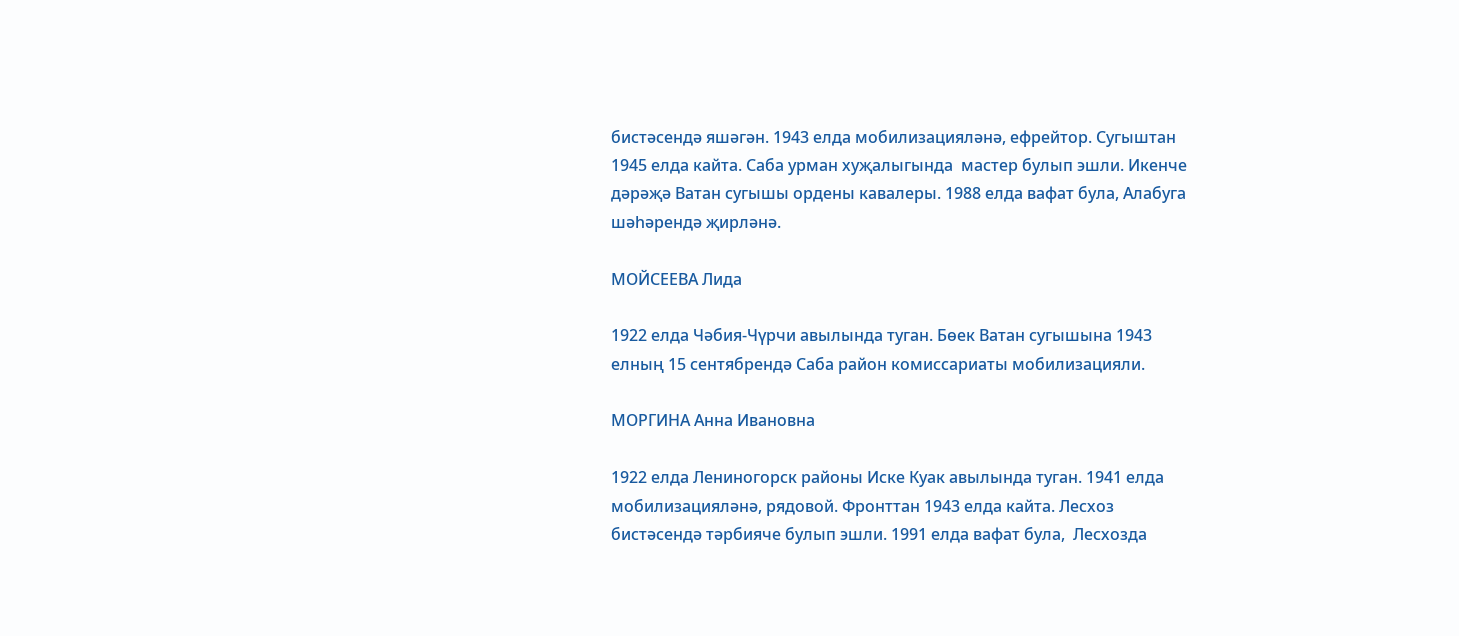бистәсендә яшәгән. 1943 елда мобилизацияләнә, ефрейтор. Сугыштан 1945 елда кайта. Саба урман хуҗалыгында  мастер булып эшли. Икенче дәрәҗә Ватан сугышы ордены кавалеры. 1988 елда вафат була, Алабуга шәһәрендә җирләнә.

МОЙСЕЕВА Лида

1922 елда Чәбия-Чүрчи авылында туган. Бөек Ватан сугышына 1943 елның 15 сентябрендә Саба район комиссариаты мобилизацияли.

МОРГИНА Анна Ивановна

1922 елда Лениногорск районы Иске Куак авылында туган. 1941 елда мобилизацияләнә, рядовой. Фронттан 1943 елда кайта. Лесхоз бистәсендә тәрбияче булып эшли. 1991 елда вафат була,  Лесхозда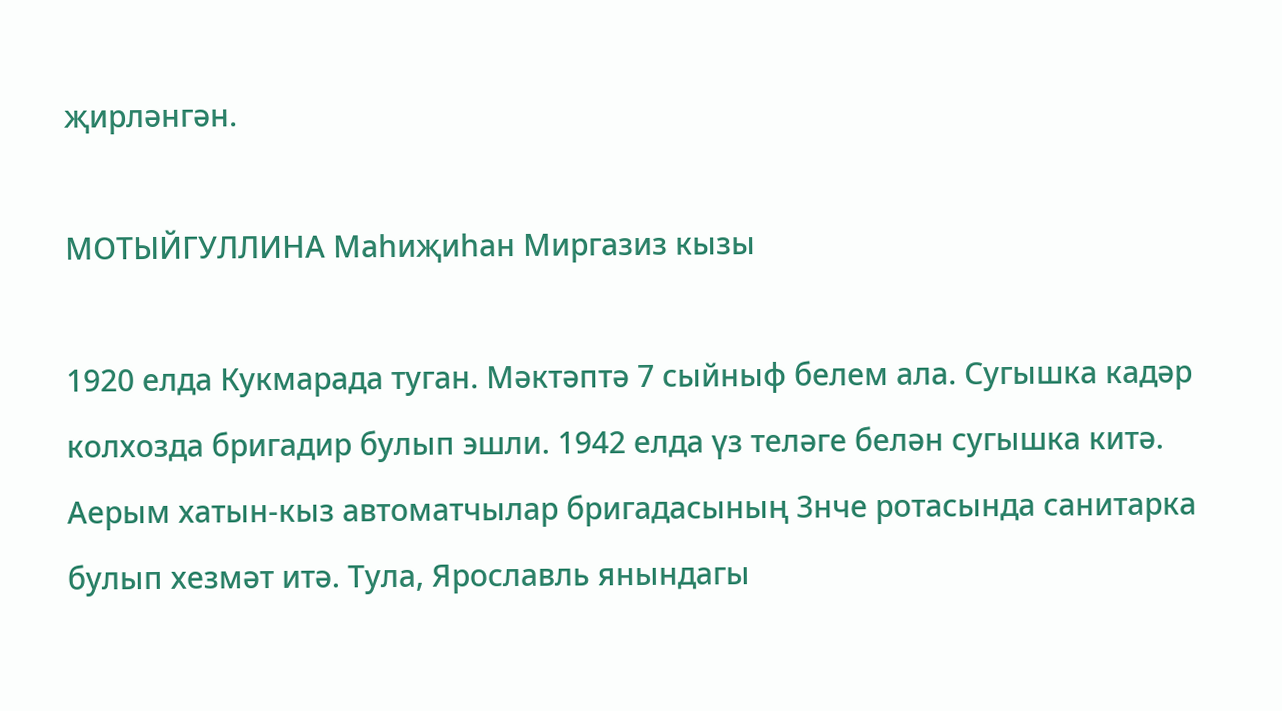җирләнгән.

МОТЫЙГУЛЛИНА Маһиҗиһан Миргазиз кызы

1920 елда Кукмарада туган. Мәктәптә 7 сыйныф белем ала. Сугышка кадәр колхозда бригадир булып эшли. 1942 елда үз теләге белән сугышка китә. Аерым хатын-кыз автоматчылар бригадасының 3нче ротасында санитарка булып хезмәт итә. Тула, Ярославль янындагы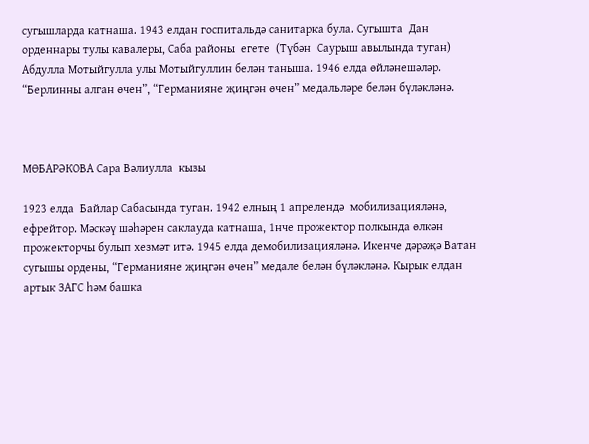сугышларда катнаша. 1943 елдан госпитальдә санитарка була. Сугышта  Дан орденнары тулы кавалеры, Саба районы  егете  (Түбән  Саурыш авылында туган)  Абдулла Мотыйгулла улы Мотыйгуллин белән таныша. 1946 елда өйләнешәләр. “Берлинны алган өчен”, “Германияне җиңгән өчен” медальләре белән бүләкләнә.



МӨБАРӘКОВА Сара Вәлиулла  кызы

1923 елда  Байлар Сабасында туган. 1942 елның 1 апрелендә  мобилизацияләнә, ефрейтор. Мәскәү шәһәрен саклауда катнаша, 1нче прожектор полкында өлкән прожекторчы булып хезмәт итә. 1945 елда демобилизацияләнә. Икенче дәрәҗә Ватан сугышы ордены, “Германияне җиңгән өчен” медале белән бүләкләнә. Кырык елдан артык ЗАГС һәм башка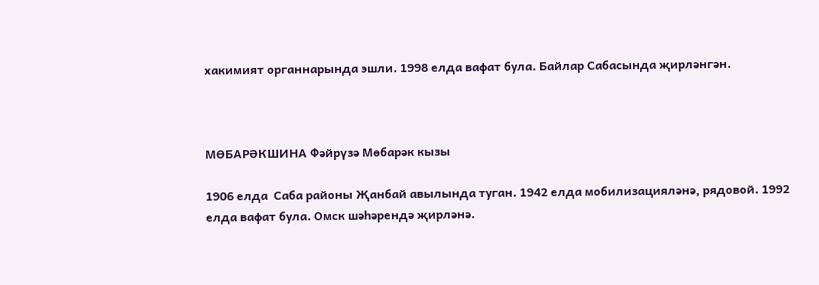хакимият органнарында эшли. 1998 елда вафат була. Байлар Сабасында җирләнгән.



МӨБАРӘКШИНА Фәйрүзә Мөбарәк кызы

1906 елда  Саба районы Җанбай авылында туган. 1942 елда мобилизацияләнә, рядовой. 1992 елда вафат була. Омск шәһәрендә җирләнә.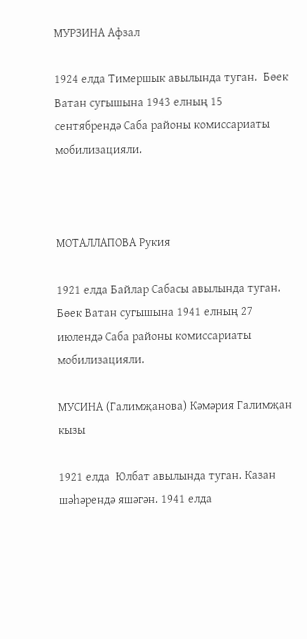МУРЗИНА Афзал

1924 елда Тимершык авылында туган.  Бөек Ватан сугышына 1943 елның 15 сентябрендә Саба районы комиссариаты мобилизацияли.



МОТАЛЛАПОВА Рукия

1921 елда Байлар Сабасы авылында туган.  Бөек Ватан сугышына 1941 елның 27 июлендә Саба районы комиссариаты мобилизацияли.

МУСИНА (Галимҗанова) Кәмәрия Галимҗан кызы

1921 елда  Юлбат авылында туган. Казан шәһәрендә яшәгән. 1941 елда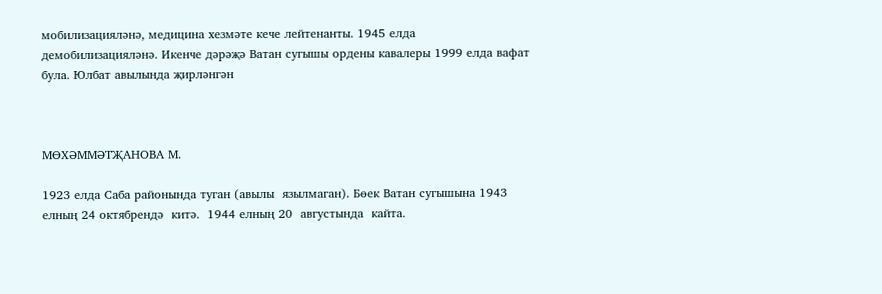мобилизацияләнә, медицина хезмәте кече лейтенанты. 1945 елда демобилизацияләнә. Икенче дәрәҗә Ватан сугышы ордены кавалеры 1999 елда вафат була. Юлбат авылында җирләнгән



МӨХӘММӘТҖАНОВА М.

1923 елда Саба районында туган (авылы  язылмаган). Бөек Ватан сугышына 1943  елның 24 октябрендә  китә.  1944 елның 20  августында  кайта.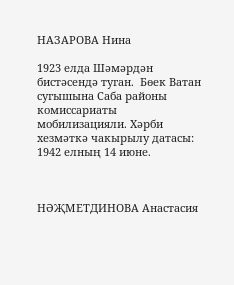НАЗАРОВА Нина

1923 елда Шәмәрдән бистәсендә туган.  Бөек Ватан сугышына Саба районы комиссариаты мобилизацияли. Хәрби хезмәткә чакырылу датасы: 1942 елның 14 июне.



НӘҖМЕТДИНОВА Анастасия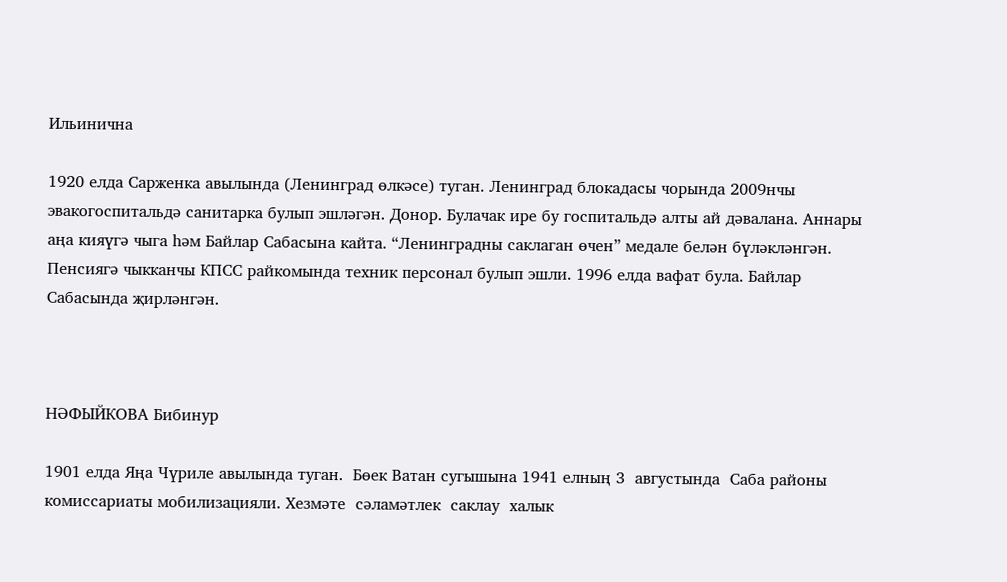Ильинична

1920 елда Сарженка авылында (Ленинград өлкәсе) туган. Ленинград блокадасы чорында 2009нчы эвакогоспитальдә санитарка булып эшләгән. Донор. Булачак ире бу госпитальдә алты ай дәвалана. Аннары аңа кияүгә чыга һәм Байлар Сабасына кайта. “Ленинградны саклаган өчен” медале белән бүләкләнгән. Пенсиягә чыкканчы КПСС райкомында техник персонал булып эшли. 1996 елда вафат була. Байлар Сабасында җирләнгән.



НӘФЫЙКОВА Бибинур

1901 елда Яңа Чүриле авылында туган.  Бөек Ватан сугышына 1941 елның 3  августында  Саба районы комиссариаты мобилизацияли. Хезмәте  сәламәтлек  саклау  халык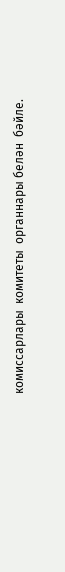комиссарлары  комитеты  органнары белән  бәйле.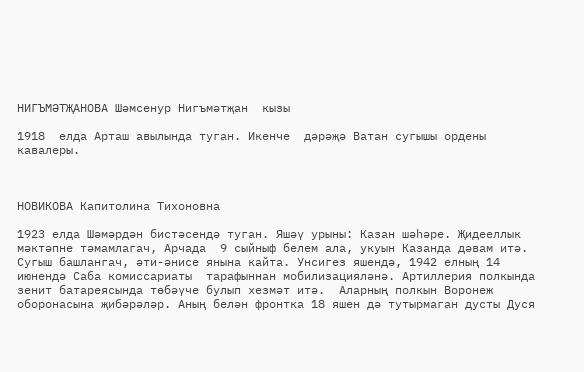НИГЪМӘТҖАНОВА Шәмсенур Нигъмәтҗан  кызы

1918  елда Арташ авылында туган. Икенче  дәрәҗә Ватан сугышы ордены кавалеры.



НОВИКОВА Капитолина Тихоновна

1923 елда Шәмәрдән бистәсендә туган. Яшәү урыны: Казан шәһәре. Җидееллык мәктәпне тәмамлагач, Арчада  9 сыйныф белем ала, укуын Казанда дәвам итә. Сугыш башлангач, әти-әнисе янына кайта. Унсигез яшендә, 1942 елның 14 июнендә Саба комиссариаты  тарафыннан мобилизацияләнә. Артиллерия полкында зенит батареясында төбәүче булып хезмәт итә.  Аларның полкын Воронеж оборонасына җибәрәләр. Аның белән фронтка 18 яшен дә тутырмаган дусты Дуся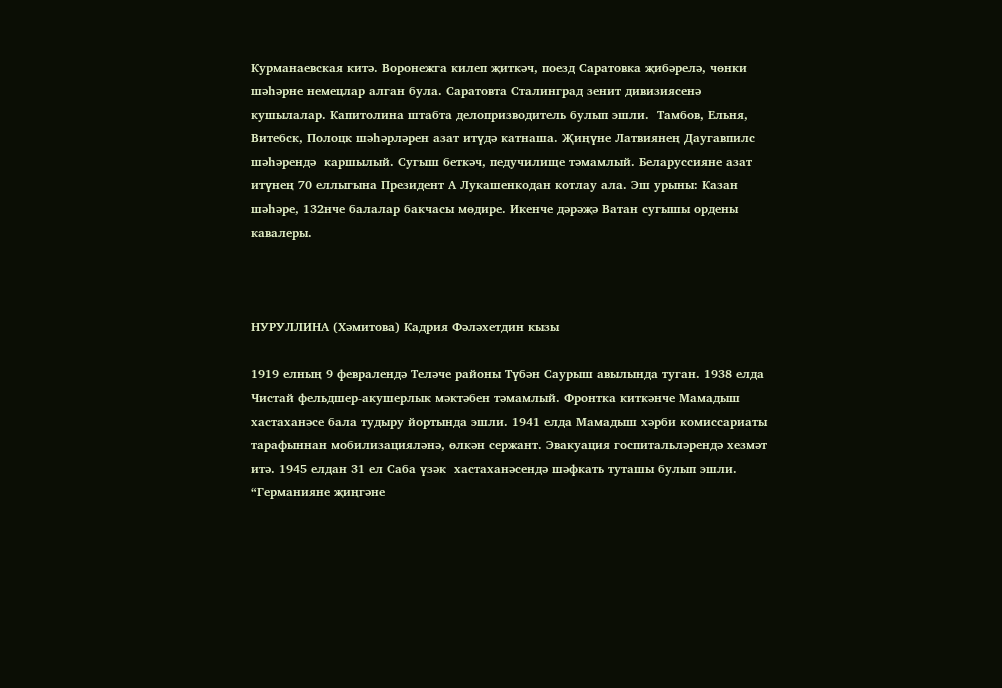Курманаевская китә. Воронежга килеп җиткәч, поезд Саратовка җибәрелә, чөнки шәһәрне немецлар алган була. Саратовта Сталинград зенит дивизиясенә кушылалар. Капитолина штабта делопризводитель булып эшли.  Тамбов, Ельня, Витебск, Полоцк шәһәрләрен азат итүдә катнаша. Җиңүне Латвиянең Даугавпилс шәһәрендә  каршылый. Сугыш беткәч, педучилище тәмамлый. Беларуссияне азат итүнең 70 еллыгына Президент А Лукашенкодан котлау ала. Эш урыны: Казан шәһәре, 132нче балалар бакчасы мөдире. Икенче дәрәҗә Ватан сугышы ордены кавалеры.



НУРУЛЛИНА (Хәмитова) Кадрия Фәләхетдин кызы

1919 елның 9 февралендә Теләче районы Түбән Саурыш авылында туган. 1938 елда Чистай фельдшер-акушерлык мәктәбен тәмамлый. Фронтка киткәнче Мамадыш хастаханәсе бала тудыру йортында эшли. 1941 елда Мамадыш хәрби комиссариаты тарафыннан мобилизацияләнә, өлкән сержант. Эвакуация госпитальләрендә хезмәт итә. 1945 елдан 31 ел Саба үзәк  хастаханәсендә шәфкать туташы булып эшли. “Германияне җиңгәне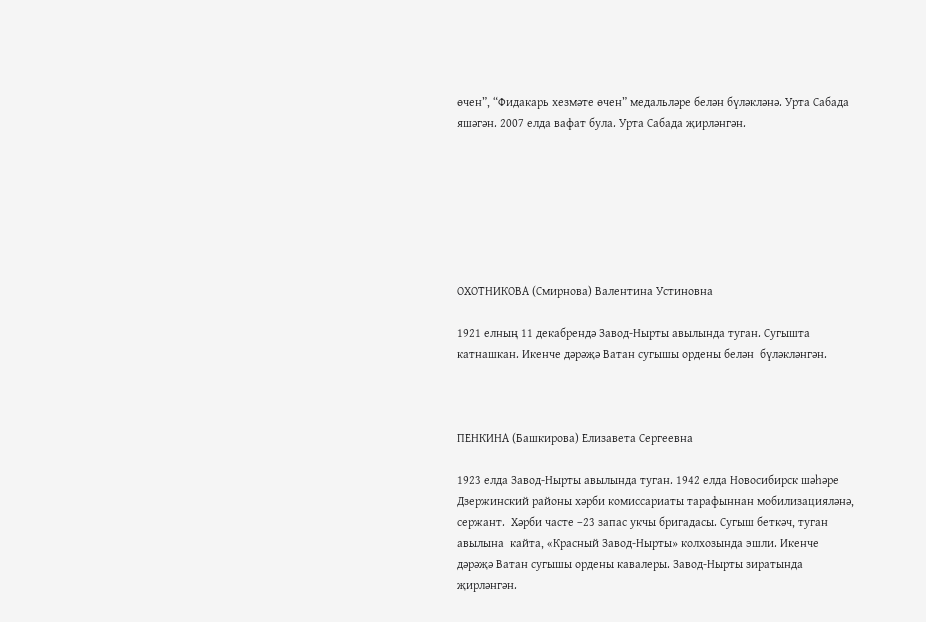өчен”, “Фидакарь хезмәте өчен” медальләре белән бүләкләнә. Урта Сабада  яшәгән. 2007 елда вафат була. Урта Сабада җирләнгән.







ОХОТНИКОВА (Смирнова) Валентина Устиновна

1921 елның 11 декабрендә Завод-Нырты авылында туган. Сугышта  катнашкан. Икенче дәрәҗә Ватан сугышы ордены белән  бүләкләнгән.



ПЕНКИНА (Башкирова) Елизавета Сергеевна

1923 елда Завод-Нырты авылында туган. 1942 елда Новосибирск шәһәре Дзержинский районы хәрби комиссариаты тарафыннан мобилизацияләнә, сержант.  Хәрби часте –23 запас укчы бригадасы. Сугыш беткәч, туган  авылына  кайта, «Красный Завод-Нырты» колхозында эшли. Икенче дәрәҗә Ватан сугышы ордены кавалеры. Завод-Нырты зиратында  җирләнгән.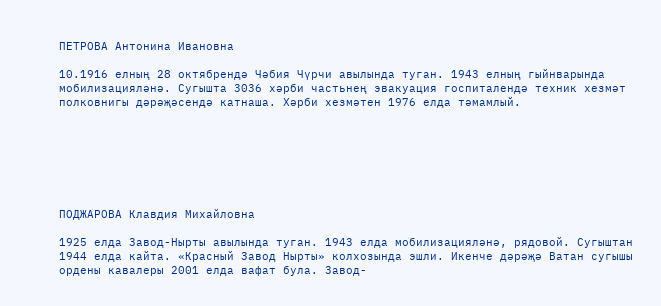ПЕТРОВА Антонина Ивановна

10.1916 елның 28 октябрендә Чәбия Чүрчи авылында туган. 1943 елның гыйнварында  мобилизацияләнә. Сугышта 3036 хәрби частьнең эвакуация госпиталендә техник хезмәт полковнигы дәрәҗәсендә катнаша. Хәрби хезмәтен 1976 елда тәмамлый.







ПОДЖАРОВА Клавдия Михайловна

1925 елда Завод-Нырты авылында туган. 1943 елда мобилизацияләнә, рядовой. Сугыштан 1944 елда кайта. «Красный Завод Нырты» колхозында эшли. Икенче дәрәҗә Ватан сугышы ордены кавалеры 2001 елда вафат була. Завод-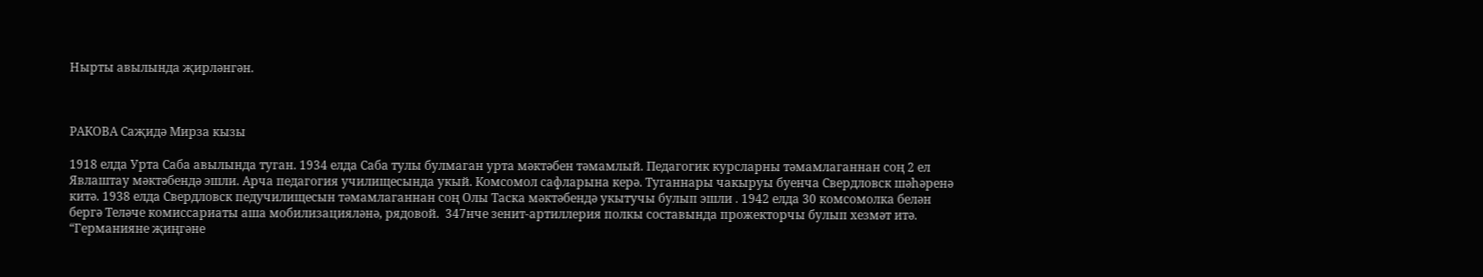Нырты авылында җирләнгән.



РАКОВА Саҗидә Мирза кызы

1918 елда Урта Саба авылында туган. 1934 елда Саба тулы булмаган урта мәктәбен тәмамлый. Педагогик курсларны тәмамлаганнан соң 2 ел Явлаштау мәктәбендә эшли. Арча педагогия училищесында укый. Комсомол сафларына керә. Туганнары чакыруы буенча Свердловск шәһәренә китә. 1938 елда Свердловск педучилищесын тәмамлаганнан соң Олы Таска мәктәбендә укытучы булып эшли . 1942 елда 30 комсомолка белән бергә Теләче комиссариаты аша мобилизацияләнә, рядовой.  347нче зенит-артиллерия полкы составында прожекторчы булып хезмәт итә. “Германияне җиңгәне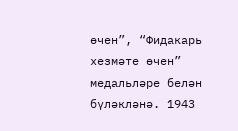өчен”, “Фидакарь хезмәте өчен” медальләре белән бүләкләнә. 1943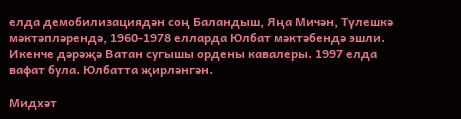елда демобилизациядән соң Баландыш, Яңа Мичән, Түлешкә мәктәпләрендә, 1960-1978 елларда Юлбат мәктәбендә эшли. Икенче дәрәҗә Ватан сугышы ордены кавалеры. 1997 елда вафат була. Юлбатта җирләнгән.

Мидхәт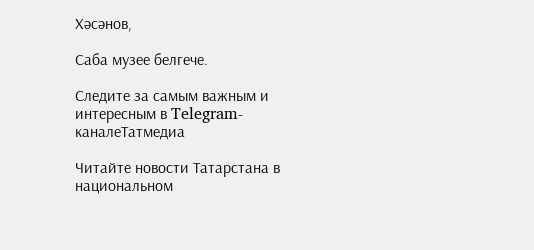Хәсәнов,

Саба музее белгече.

Следите за самым важным и интересным в Telegram-каналеТатмедиа

Читайте новости Татарстана в национальном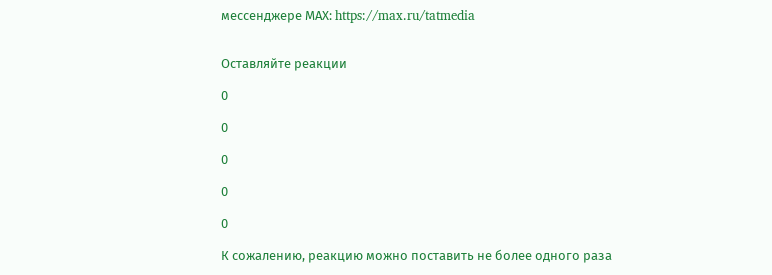мессенджере MАХ: https://max.ru/tatmedia


Оставляйте реакции

0

0

0

0

0

К сожалению, реакцию можно поставить не более одного раза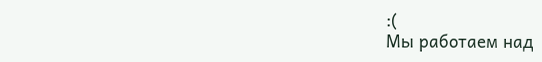:(
Мы работаем над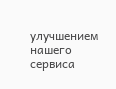улучшением нашего сервиса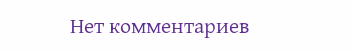Нет комментариев